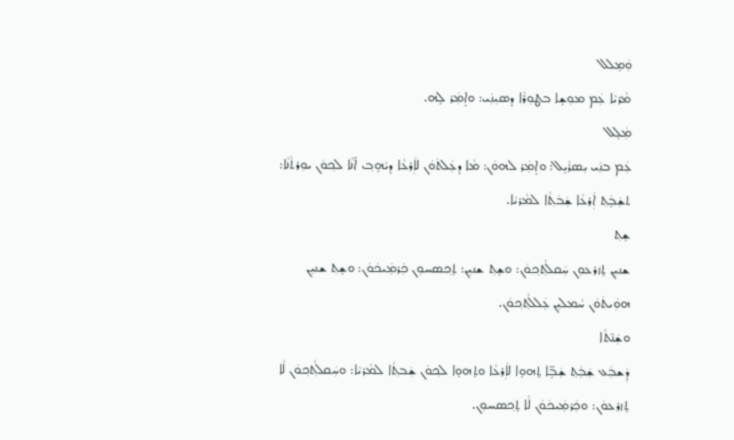ܘܲܡܸܠܠ
ܡܵܪܝܵܐ ܥܲܡ ܡܘܼܫܹܐ ܒܛܘܼܪܵܐ ܕܣܝܼܢܲܝ: ܘܐܸܡܲܪ ܠܹܗ.
ܡܲܠܸܠ
ܥܲܡ ܒܢܲܝ ܝܼܣܪܵܝܹܠ: ܘܐܸܡܲܪ ܠܗܘܿܢ: ܡܵܐ ܕܥܲܠܬܿܘܿܢ ܠܐܲܪܥܵܐ ܕܝܵܗܹܒ݂ ܐ̄ܢܵܐ ܠܟ݂ܘܿܢ ܝܘܼܪܬܵܢܵܐ: ܬܫܲܒܸܿܬ݂ ܐܲܪܥܵܐ ܫܲܒܿܬ݂ܵܐ ܠܡܵܪܝܵܐ.
ܫܸܬ݂
ܫܢܝܼܢ ܬܸܙܪܥܘܼܢ ܚܲܩܠܵܬ݂ܟ݂ܘܿܢ: ܘܫܸܬ݂ ܫܢܝܼܢ: ܬܸܟ݂ܣܚܘܼܢ ܟܲܪܡܲܝܟܿܘܿܢ: ܘܫܸܬ݂ ܫܢܝܼܢ ܗܘܲܝܬܿܘܿܢ ܚܵܡܠܝܼܢ ܥܲܠܠܵܬ݂ܟ݂ܘܿܢ.
ܘܫܲܢ̄ܬܵܐ
ܕܲܫܒܲܥ ܫܲܒܲܬ݂ ܫܲܒܹ̈ܐ ܬܸܗܘܸܐ ܠܐܲܪܥܵܐ ܘܬܸܗܘܸܐ ܠܟ݂ܘܿܢ ܫܲܒܬ݂ܵܐ ܠܡܵܪܝܵܐ: ܘܚܲܩܠܵܬ݂ܟ݂ܘܿܢ ܠܵܐ ܬܸܙܪܥܘܿܢ: ܘܟܲܪܡܲܝܟܿܘܿܢ ܠܵܐ ܬܸܟ݂ܣܚܘܼܢ.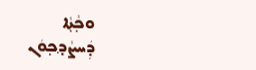ܘܟ݂ܵܬ݂ܵܐ
ܕܲܚܨܵܕ݂ܟ݂ܘܿܢ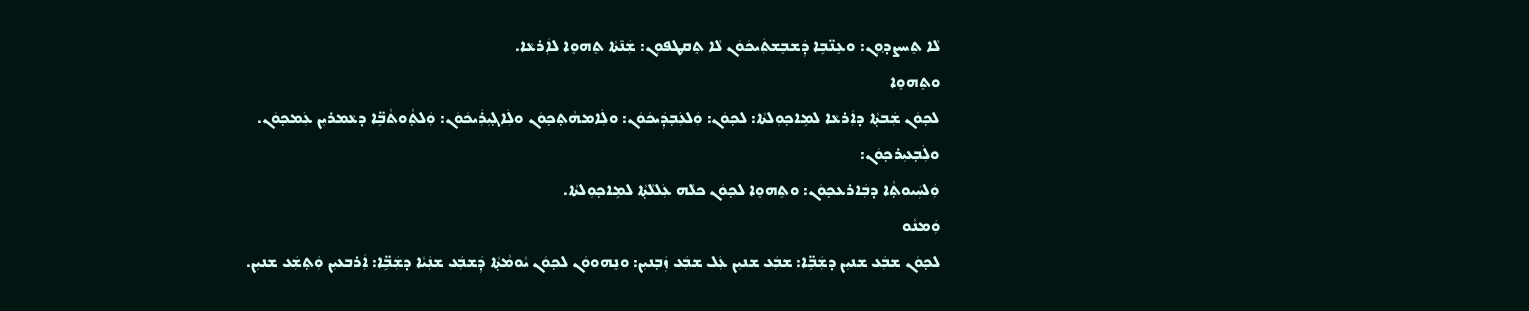ܠܵܐ ܬܸܚܨܕ݂ܘܼܢ: ܘܥܸܢ̈ܒܹܐ ܕܲܫܒܸܫܬܲܝܟܿܘܿܢ ܠܵܐ ܬܸܩܛܦܘܼܢ: ܫܲܢ̄ܬܵܐ ܬܸܗܘܸܐ ܠܐܲܪܥܵܐ.
ܘܬܸܗܘܸܐ
ܠܟ݂ܘܿܢ ܫܲܒܬ݂ܵܐ ܕܐܲܪܥܵܐ ܠܡܹܐܟ݂ܘܼܠܬܵܐ: ܠܟ݂ܘܿܢ: ܘܲܠܥܲܒ݂ܕܲܝܟܿܘܿܢ: ܘܠܲܐܡܗܵܬ݂ܟ݂ܘܿܢ ܘܠܲܐܓ݂ܝܼܪܲܝܟܿܘܿܢ: ܘܲܠܬ݂ܵܘܬܵܒܹ̈ܐ ܕܥܵܡܪܝܼܢ ܥܲܡܟ݂ܘܿܢ.
ܘܠܲܒ݂ܥܝܼܪܟ݂ܘܿܢ:
ܘܲܠܚܲܝܘܬ݂ܵܐ ܕܒܲܐܪܥܟ݂ܘܿܢ: ܘܬܸܗܘܸܐ ܠܟ݂ܘܿܢ ܟܠܵܗ ܥܲܠܠܵܬ݂ܵܐ ܠܡܹܐܟ݂ܘܼܠܬܵܐ.
ܘܲܡܢܵܘ
ܠܟ݂ܘܿܢ ܫܒܲܥ ܫܢܝܼܢ ܕܫܲܒܹ̈ܐ: ܫܒܲܥ ܫܢܝܼܢ ܥܲܠ ܫܒܲܥ ܙܲܒ݂ܢܝܼܢ: ܘܢܸܗܘܘܿܢ ܠܟ݂ܘܿܢ ܝܵܘܡܵܬ݂ܵܐ ܕܲܫܒܲܥ ܫܢܲܝܵܐ ܕܫܲܒܹ̈ܐ: ܐܲܪܒܥܝܼܢ ܘܲܬ݂ܫܲܥ ܫܢܝܼܢ.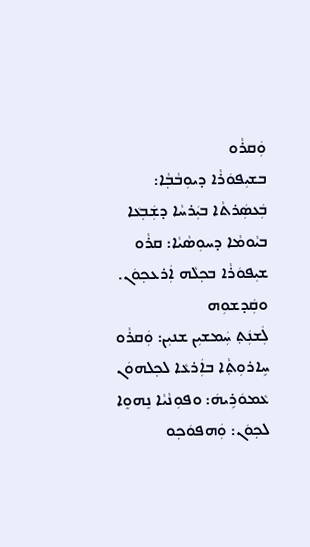ܘܲܩܪܵܘ
ܒܫܝܼܦܘܿܪܵܐ ܕܝܘܼܒܵܒ݂ܵܐ: ܒܲܥܣܲܪܬܵܐ ܒܝܲܪܚܵܐ ܕܫܲܒ݂ܥܵܐ ܒܝܵܘܡܵܐ ܕܚܘܼܣܵܝܵܐ: ܩܪܵܘ ܫܝܼܦܘܿܪܵܐ ܒܟ݂ܠܵܗ ܐܲܪܥܟ݂ܘܿܢ.
ܘܩܲܕܫܘܼܗ
ܠܲܫܢܲܬ݂ ܚܲܡܫܝܼܢ ܫܢܝܼܢ: ܘܲܩܪܵܘ ܚܹܐܪܘܼܬ݂ܵܐ ܒܐܲܪܥܵܐ ܠܟ݂ܠܗܘܿܢ ܥܵܡܘܿܪܹܝܗܿ: ܘܦܘܼܢܵܝܵܐ ܢܸܗܘܸܐ ܠܟ݂ܘܿܢ: ܘܲܗܦܘܿܟ݂ܘ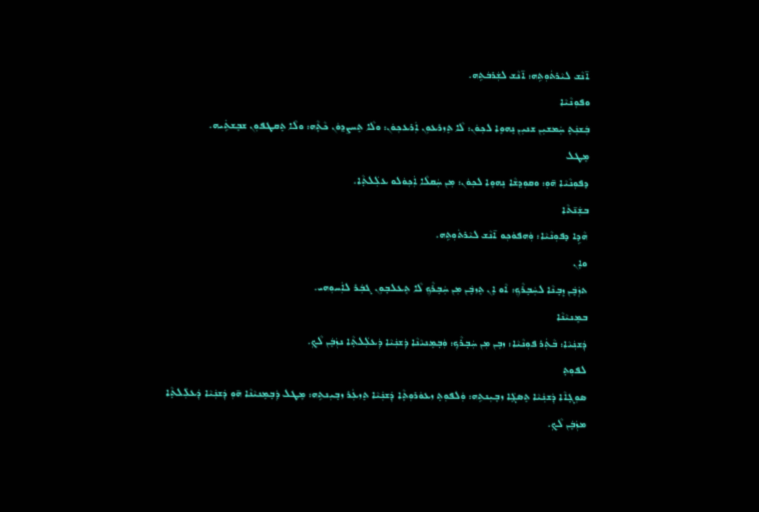ܐ̄ܢܵܫ ܠܝܵܪܬܿܘܼܬܹܗ: ܐ̄ܢܵܫ ܠܫܲܪܒܿܬܹܗ.
ܘܦܘܼܢܵܝܵܐ
ܒܲܫܢܲܬ݂ ܚܲܡܫܝܼܢ ܫܢܝܼܢ ܢܸܗܘܸܐ ܠܟ݂ܘܿܢ: ܠܵܐ ܬܸܙܪܥܘܼܢ ܐܲܪܥܟ݂ܘܿܢ: ܘܠܵܐ ܬܸܚܨܕ݂ܘܿܢ ܟܵܬ݂ܵܗ: ܘܠܵܐ ܬܸܩܛܦܘܼܢ ܫܒܸܫܬܹܿܝܗ.
ܡܸܛܠ
ܕܦܘܼܢܵܝܵܐ ܗ̄ܘܼ: ܘܩܘܼܕ݂ܫܵܐ ܢܸܗܘܸܐ ܠܟ݂ܘܿܢ: ܡܼܢ ܚܲܩܠܵܐ ܐܲܟ݂ܘܿܠܘ ܥܠܲܠܬ݂ܵܐ.
ܒܫܲܢ̄ܬܵܐ
ܗܵܕܹܐ ܕܦܘܼܢܵܝܵܐ: ܘܲܗܦܘܿܟ݂ܘ ܐ̄ܢܵܫ ܠܝܵܪܬܿܘܼܬܹܗ.
ܘܐܸܢ
ܬܙܲܒܸܿܢ ܙܸܒ݂ܢܵܐ ܠܚܲܒ݂ܪܵܟ݂: ܐܵܘ ܐܸܢ ܬܸܙܒܸܿܢ ܡܼܢ ܚܲܒ݂ܪܵܟ݂ ܠܵܐ ܬܸܥܠܒ݂ܘܼܢ ܓܒܲܪ ܠܐܲܚܘܼܗܝ.
ܒܡܸܢܝܵܢܵܐ
ܕܲܫܢܲܝܵܐ: ܒܵܬܲܪ ܦܘܼܢܵܝܵܐ: ܙܒܸܢ ܡܼܢ ܚܲܒ݂ܪܵܟ݂: ܘܲܒ݂ܡܸܢܝܵܢܵܐ ܕܲܫܢܲܝܵܐ ܕܲܥܠܲܠܬ݂ܵܐ ܢܙܲܒܸܿܢ ܠܵܟ݂.
ܠܦܘܼܬ݂
ܣܘܼܓ݂ܐܵܐ ܕܲܫܢܲܝܵܐ ܬܸܣܓܸܿܐ ܙܒ݂ܝܼܢܬܹܗ: ܘܲܠܦܘܼܬ݂ ܙܥܘܿܪܘܼܬ݂ܵܐ ܕܲܫܢܲܝܵܐ ܬܸܙܥܲܪ ܙܒ݂ܝܼܢܬܹܗ: ܡܸܛܠ ܕܲܒ݂ܡܸܢܝܵܢܵܐ ܗ̄ܘܼ ܕܲܫܢܲܝܵܐ ܕܲܥܠܲܠܬ݂ܵܐ ܡܙܲܒܸܿܢ ܠܵܟ݂.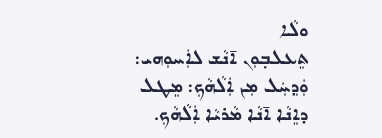ܘܠܵܐ
ܬܸܥܠܒ݂ܘܼܢ ܐ̄ܢܵܫ ܠܐܲܚܘܼܗܝ: ܘܲܕ݂ܚܲܠ ܡܼܢ ܐܲܠܵܗܵܟ݂: ܡܸܛܠ ܕܐܸܢܵܐ ܐ̄ܢܵܐ ܡܵܪܝܵܐ ܐܲܠܵܗܵܟ݂.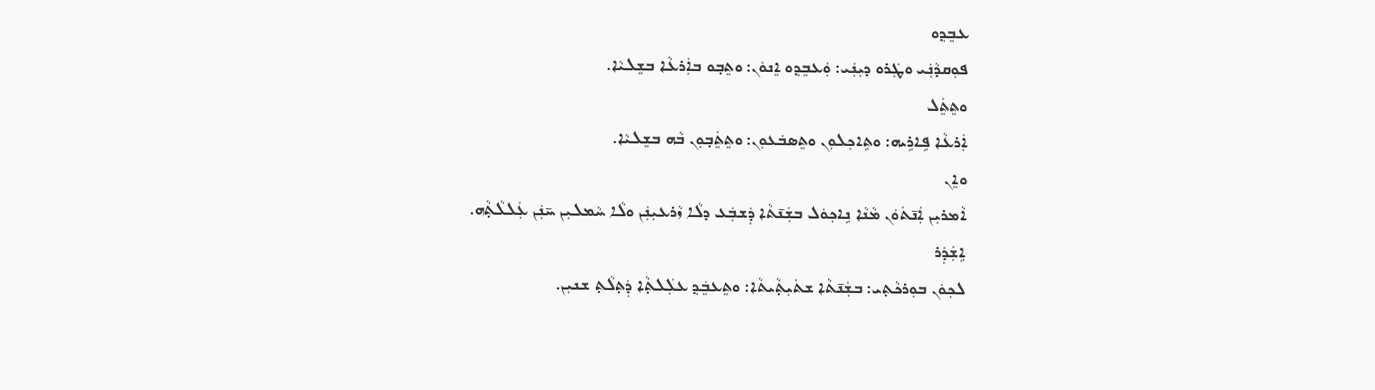ܥܒܸܕ݂ܘ
ܦܘܼܩܕܵܢܲܝ ܘܛܲܪܘ ܕܝܼܢܲܝ: ܘܲܥܒܸܕ݂ܘ ܐܸܢܘܿܢ: ܘܬܸܒ݂ܘ ܒܐܲܪܥܵܐ ܒܫܸܠܝܵܐ.
ܘܬܸܬܸܿܠ
ܐܲܪܥܵܐ ܦܹܐܪܹܝܗ: ܘܬܹܐܟ݂ܠܘܼܢ ܘܬܸܣܒܿܥܘܼܢ: ܘܬܸܬܸܿܒ݂ܘܼܢ ܒܵܗ ܒܫܸܠܝܵܐ.
ܘܐܸܢ
ܐܵܡܪܝܼܢ ܐܲܢ̄ܬܿܘܿܢ ܡܵܢܵܐ ܢܹܐܟ݂ܘܿܠ ܒܫܲܢ̄ܬܵܐ ܕܲܫܒܲܥ ܕܠܵܐ ܙܵܪܥܝܼܢܲܢ ܘܠܵܐ ܚܵܡܠܝܼܢ ܚ̄ܢܲܢ ܥܲܠܠܵܬ݂ܵܗ.
ܐܹܫܲܕܲܪ
ܠܟ݂ܘܿܢ ܒܘܼܪܟܵܬ݂ܝ: ܒܫܲܢ̄ܬܵܐ ܫܬܿܝܼܬ݂ܵܝܬܵܐ: ܘܬܸܥܒܸܿܕ݂ ܥܠܲܠܬ݂ܵܐ ܕܲܬ݂ܠܵܬ݂ ܫܢܝܼܢ.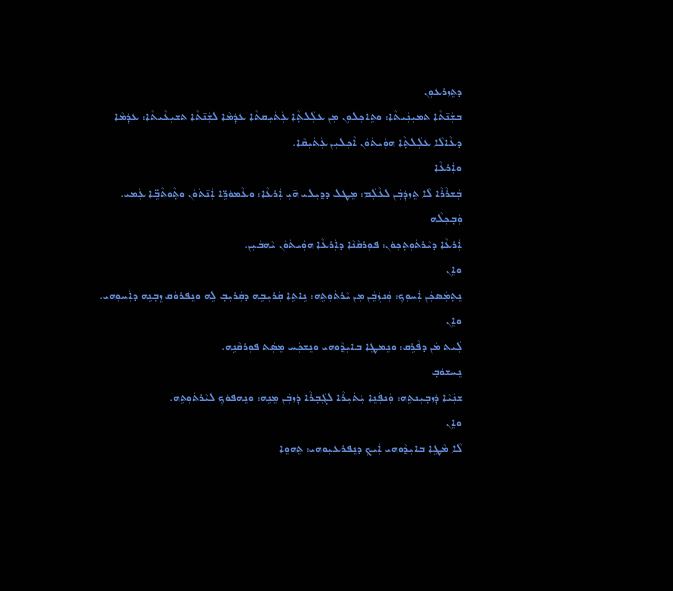ܕܬܸܙܪܥܘܼܢ
ܒܫܲܢ̄ܬܵܐ ܬܡܝܼܢܲܝܬܵܐ: ܘܬܹܐܟ݂ܠܘܼܢ ܡܼܢ ܥܠܲܠܬ݂ܵܐ ܥܲܬܿܝܼܩܬܵܐ ܥܕܲܡܵܐ ܠܫܲܢ̄ܬܵܐ ܬܫܝܼܥܵܝܬܵܐ: ܥܕܲܡܵܐ ܕܥܵܐܠܵܐ ܥܠܲܠܬ݂ܵܐ ܗܘܲܝܬܿܘܿܢ ܐܵܟ݂ܠܝܼܢ ܥܲܬܿܝܼܩܵܐ.
ܘܐܲܪܥܵܐ
ܒܲܫܪܵܪܵܐ ܠܵܐ ܬܸܙܕܲܒܲܢ ܠܥܵܠܲܡ: ܡܸܛܠ ܕܕ݂ܝܼܠܝ ܗ̄ܝܼ ܐܲܪܥܵܐ: ܘܥܵܡܘܿܪܹ̈ܐ ܐܲܢ̄ܬܿܘܿܢ ܘܬ݂ܵܘܬܵܒܹ̈ܐ ܥܲܡܝ.
ܘܲܒ݂ܟ݂ܠܵܗ
ܐܲܪܥܵܐ ܕܝܵܪܬܿܘܼܬ݂ܟ݂ܘܿܢ: ܦܘܼܪܩܵܢܵܐ ܕܐܲܪܥܵܐ ܗܘܲܝܬܿܘܿܢ ܝܵܗܒܿܝܼܢ.
ܘܐܸܢ
ܢܸܬ݂ܡܲܣܟܲܢ ܐܲܚܘܼܟ݂: ܘܲܢܙܲܒܸܿܢ ܡܼܢ ܝܵܪܬܿܘܼܬܹܗ: ܢܹܐܬܹܐ ܩܲܪܝܼܒܹܗ ܕܩܲܪܝܼܒ݂ ܠܹܗ ܘܢܸܦܪܘܿܩ ܙܸܒ݂ܢܹܗ ܕܐܲܚܘܼܗܝ.
ܘܐܸܢ
ܠܲܝܬ ܡܿܢ ܕܦܵܪܹܩ: ܘܢܸܡܛܸܐ ܒܐܝܼܕ݂ܵܘܗܝ ܘܢܸܫܟܲܚ ܡܸܣܲܬ ܦܘܼܪܩܵܢܹܗ.
ܢܸܚܫܘܿܒ݂
ܫܢܲܝܵܐ ܕܲܙܒ݂ܝܼܢܬܹܗ: ܘܲܢܦܲܢܸܐ ܝܲܬܿܝܼܪܵܐ ܠܓܲܒ݂ܪܵܐ ܕܲܙܒܲܢ ܡܸܢܹܗ: ܘܢܸܗܦܘܿܟ݂ ܠܝܵܪܬܿܘܼܬܹܗ.
ܘܐܸܢ
ܠܵܐ ܡܵܛܹܐ ܒܐܝܼܕ݂ܵܘܗܝ ܐܲܝܟ݂ ܕܢܸܦܪܥܝܼܘܗܝ: ܬܸܗܘܸܐ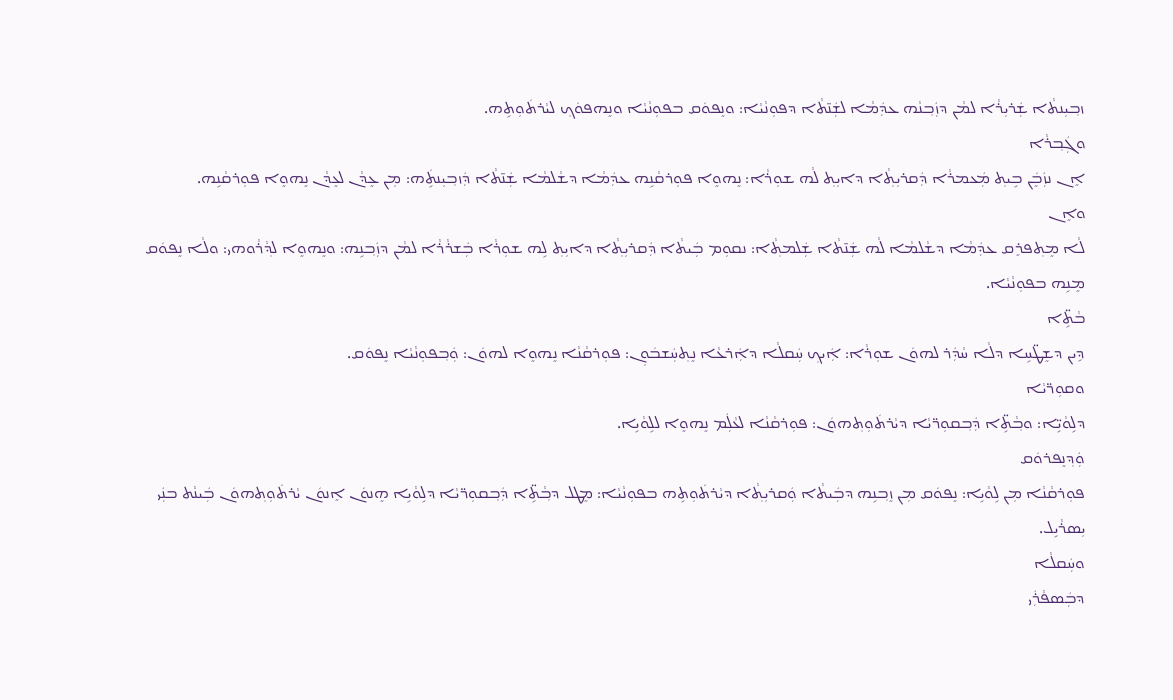ܙܒ݂ܝܼܢܬܵܐ ܫܲܪܝܼܪܵܐ ܠܡܵܢ ܕܙܲܒ݂ܢܵܗ ܥܕܲܡܵܐ ܠܫܲܢ̄ܬܵܐ ܕܦܘܼܢܵܝܵܐ: ܘܢܸܦܘܿܩ ܒܦܘܼܢܵܝܵܐ ܘܢܸܗܦܘܿܟ݂ ܠܝܵܪܬܿܘܼܬܹܗ.
ܘܓܲܒ݂ܪܵܐ
ܐܸܢ ܢܙܲܒܸܿܢ ܒܹܝܬ݂ ܡܲܥܡܪܵܐ ܕܲܩܪܝܼܬ݂ܵܐ ܕܐܝܼܬ݂ ܠܵܗ ܫܘܼܪܵܐ: ܢܸܗܘܸܐ ܦܘܼܪܩܵܢܹܗ ܥܕܲܡܵܐ ܕܫܵܠܡܵܐ ܫܲܢ̄ܬܵܐ ܕܲܙܒ݂ܝܼܢܬܹܿܗ: ܡܼܢ ܥܸܕܵܢ ܠܥܸܕܵܢ ܢܸܗܘܸܐ ܦܘܼܪܩܵܢܹܗ.
ܘܐܸܢ
ܠܵܐ ܡܸܬ݂ܦܪܸܩ ܥܕܲܡܵܐ ܕܫܵܠܡܵܐ ܠܵܗ ܫܲܢ̄ܬܵܐ ܫܲܠܡܬ݂ܵܐ: ܢܩܘܼܡ ܒܲܝܬܵܐ ܕܲܩܪܝܼܬ݂ܵܐ ܕܐܝܼܬ݂ ܠܹܗ ܫܘܼܪܵܐ ܒܲܫܪܵܪܵܐ ܠܡܵܢ ܕܙܲܒ݂ܢܹܗ: ܘܢܸܗܘܸܐ ܠܕ݂ܵܪܵܘܗܝ: ܘܠܵܐ ܢܸܦܘܿܩ ܡܸܢܹܗ ܒܦܘܼܢܵܝܵܐ.
ܒܵܬܹ̈ܐ
ܕܹܝܢ ܕܫܸܛ̈ܚܹܐ ܕܠܵܐ ܚܵܕܲܪ ܠܗܘܿܢ ܫܘܼܪܵܐ: ܐܲܝܟ݂ ܚܲܩܠܵܐ ܕܐܲܪܥܵܐ ܢܸܬ݂ܚܲܫܒܿܘܼܢ: ܦܘܼܪܩܵܢܵܐ ܢܸܗܘܸܐ ܠܗܘܿܢ: ܘܲܒ݂ܦܘܼܢܵܝܵܐ ܢܸܦܘܿܩ.
ܘܩܘܼܪ̈ܝܵܐ
ܕܠܹܘܵܝܹ̈ܐ: ܘܒ݂ܵܬܹ̈ܐ ܕܲܒ݂ܩܘܼܪ̈ܝܵܐ ܕܝܵܪܬܿܘܼܬ݂ܗܘܿܢ: ܦܘܼܪܩܵܢܵܐ ܠܥܵܠܲܡ ܢܸܗܘܸܐ ܠܠܹܘܵܝܹܐ.
ܘܲܕ݂ܢܸܦܪܘܿܩ
ܦܘܼܪܩܵܢܵܐ ܡܼܢ ܠܹܘܵܝܹܐ: ܢܸܦܘܿܩ ܡܼܢ ܙܸܒ݂ܢܹܗ ܕܒܲܝܬܵܐ ܘܲܩܪܝܼܬ݂ܵܐ ܕܝܵܪܬܿܘܼܬܹܗ ܒܦܘܼܢܵܝܵܐ: ܡܸܛܠ ܕܒ݂ܵܬܹ̈ܐ ܕܲܒ݂ܩܘܼܪ̈ܝܵܐ ܕܠܹܘܵܝܹܐ ܗܸܢܘܿܢ ܐܸܢܘܿܢ ܝܵܪܬܿܘܼܬ݂ܗܘܿܢ ܒܲܝܢܵܬ ܒܢܲܝ ܝܼܣܪܵܝܹܠ.
ܘܚܲܩܠܵܐ
ܕܒܲܣܦܵܪܲܝ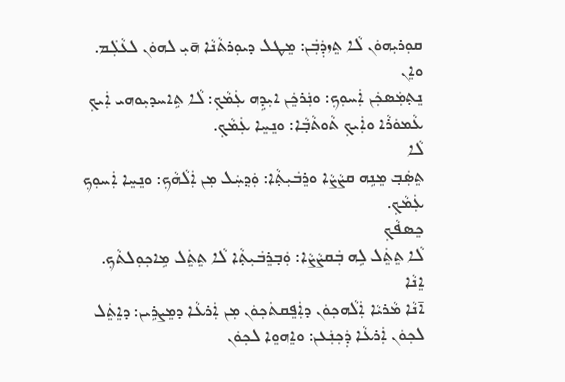ܩܘܼܪܝܼܗܘܿܢ ܠܵܐ ܬܸܙܕܲܒܲܢ: ܡܸܛܠ ܕܝܘܼܪܬܵܢܵܐ ܗ̄ܝܼ ܠܗܘܿܢ ܠܥܵܠܲܡ.
ܘܐܸܢ
ܢܸܬ݂ܡܲܣܟܲܢ ܐܲܚܘܼܟ݂: ܘܢܲܪܟܸܿܢ ܐܝܼܕܹܗ ܥܲܡܵܟ݂: ܠܵܐ ܬܹܐܚܕܝܼܘܗܝ ܐܲܝܟ݂ ܥܵܡܘܿܪܵܐ ܘܐܲܝܟ݂ ܬܵܘܬܵܒ݂ܵܐ: ܘܢܸܚܸܐ ܥܲܡܵܟ݂.
ܠܵܐ
ܬܸܣܲܒ݂ ܡܸܢܹܗ ܩܨܵܨܵܐ ܘܪܸܒܿܝܼܬ݂ܵܐ: ܘܲܕ݂ܚܲܠ ܡܼܢ ܐܲܠܵܗܵܟ݂: ܘܢܸܚܸܐ ܐܲܚܘܼܟ݂ ܥܲܡܵܟ݂.
ܟܸܣܦܵܟ݂
ܠܵܐ ܬܸܬܸܿܠ ܠܹܗ ܒܲܩܨܵܨܵܐ: ܘܲܒ݂ܪܸܒܿܝܼܬ݂ܵܐ ܠܵܐ ܬܸܬܸܿܠ ܡܹܐܟ݂ܘܼܠܬܵܟ݂.
ܐܸܢܵܐ
ܐ̄ܢܵܐ ܡܵܪܝܵܐ ܐܲܠܵܗܟ݂ܘܿܢ ܕܐܲܦܸܩܬܿܟ݂ܘܿܢ ܡܼܢ ܐܲܪܥܵܐ ܕܡܸܨܪܹܝܢ: ܕܐܸܬܸܿܠ ܠܟ݂ܘܿܢ ܐܲܪܥܵܐ ܕܲܟ݂ܢܲܥܢ: ܘܐܸܗܘܸܐ ܠܟ݂ܘܿܢ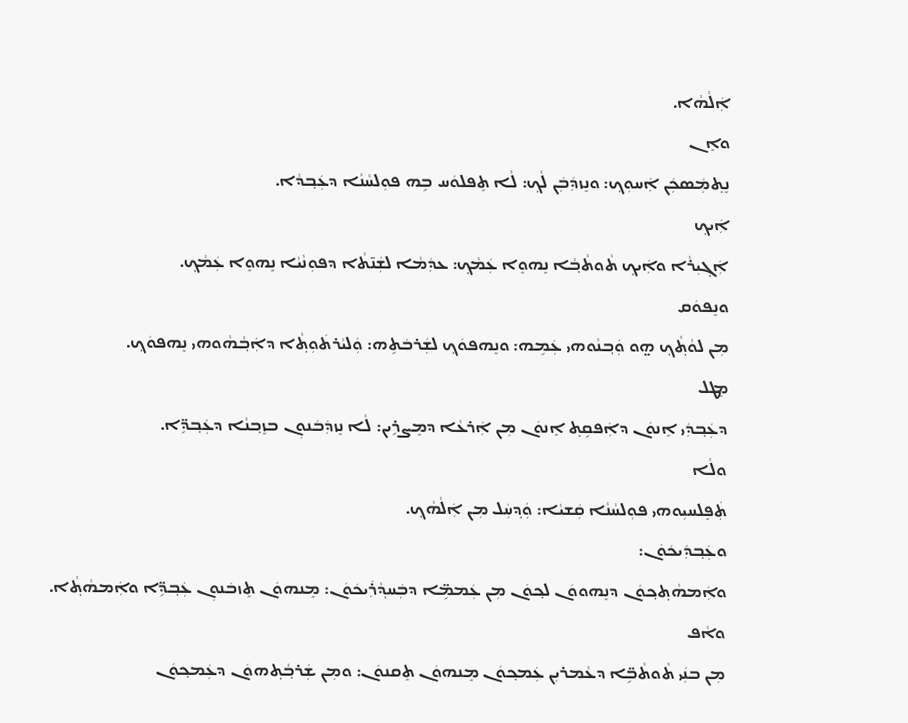ܐܲܠܵܗܵܐ.
ܘܐܸܢ
ܢܸܬ݂ܡܲܣܟܲܢ ܐܲܚܘܼܟ݂: ܘܢܸܙܕܲܒܲܢ ܠܵܟ݂: ܠܵܐ ܬܸܦܠܘܿܚ ܒܹܗ ܦܘܼܠܚܵܢܵܐ ܕܥܲܒ݂ܕܵܐ.
ܐܲܝܟ݂
ܐܲܓ݂ܝܼܪܵܐ ܘܐܲܝܟ݂ ܬܵܘܬܵܒ݂ܵܐ ܢܸܗܘܸܐ ܥܲܡܵܟ݂: ܥܕܲܡܵܐ ܠܫܲܢ̄ܬܵܐ ܕܦܘܼܢܵܝܵܐ ܢܸܗܘܸܐ ܥܲܡܵܟ݂.
ܘܢܸܦܘܿܩ
ܡܼܢ ܠܘܵܬ݂ܵܟ݂ ܗ̤ܘ ܘܲܒ݂ܢܵܘܗܝ ܥܲܡܹܗ: ܘܢܸܗܦܘܿܟ݂ ܠܫܲܪܒܿܬܹܗ: ܘܲܠܝܵܪܬܿܘܼܬ݂ܵܐ ܕܐܲܒ݂ܵܗܵܘܗܝ ܢܸܗܦܘܿܟ݂.
ܡܸܛܠ
ܕܥܲܒ݂ܕܲܝ ܐܸܢܘܿܢ ܕܐܲܦܩܹܬ݂ ܐܸܢܘܿܢ ܡܼܢ ܐܲܪܥܵܐ ܕܡܸܨܪܹܝܢ: ܠܵܐ ܢܸܙܕܲܒܿܢܘܼܢ ܒܙܸܒ݂ܢܵܐ ܕܥܲܒ݂ܕܹ̈ܐ.
ܘܠܵܐ
ܬܲܦܸܠܚܝܼܘܗܝ ܦܘܼܠܚܵܢܵܐ ܩܲܫܝܵܐ: ܘܲܕ݂ܚܲܠ ܡܼܢ ܐܲܠܵܗܵܟ݂.
ܘܥܲܒ݂ܕܲܝܟܿܘܿܢ:
ܘܐܲܡܗܵܬ݂ܟ݂ܘܿܢ ܕܢܸܗܘܘܿܢ ܠܟ݂ܘܿܢ ܡܼܢ ܥܲܡܡܹ̈ܐ ܕܒܲܚܕ݂ܵܪܲܝܟܿܘܿܢ: ܡܸܢܗܘܿܢ ܬܸܙܒܿܢܘܼܢ ܥܲܒ݂ܕܹ̈ܐ ܘܐܲܡܗܵܬ݂ܵܐ.
ܘܐܵܦ
ܡܼܢ ܒܢܲܝ ܬܵܘܬܵܒܹ̈ܐ ܕܥܵܡܪܝܼܢ ܥܲܡܟ݂ܘܿܢ ܡܸܢܗܘܿܢ ܬܸܩܢܘܿܢ: ܘܡܼܢ ܫܲܪܒ݂ܵܬ݂ܗܘܿܢ ܕܥܲܡܟ݂ܘܿܢ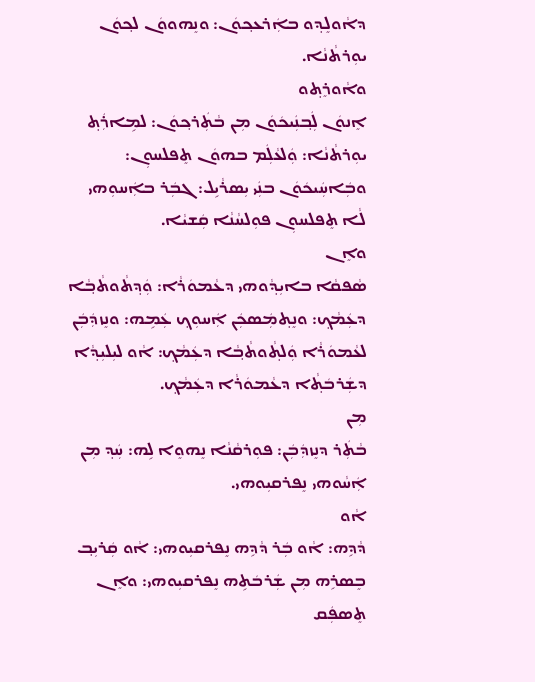ܕܐܵܘܠܸܕ݂ܘ ܒܐܲܪܥܟ݂ܘܿܢ: ܘܢܸܗܘܘܿܢ ܠܟ݂ܘܿܢ ܝܘܼܪܬܵܢܵܐ.
ܘܐܵܘܪܸܬ݂ܘ
ܐܸܢܘܿܢ ܠܲܒ݂ܢܲܝܟܿܘܿܢ ܡܼܢ ܒܵܬܲܪܟ݂ܘܿܢ: ܠܡܹܐܪܲܬ݂ ܝܘܼܪܬܵܢܵܐ: ܘܲܠܥܵܠܲܡ ܒܗܘܿܢ ܬܸܦܠܚܘܼܢ: ܘܒܲܐܚܲܝܟܿܘܿܢ ܒܢܲܝ ܝܼܣܪܵܝܹܠ: ܓܒܲܪ ܒܐܲܚܘܼܗܝ ܠܵܐ ܬܸܦܠܚܘܼܢ ܦܘܼܠܚܵܢܵܐ ܩܲܫܝܵܐ.
ܘܐܸܢ
ܣܵܦܩܵܐ ܒܐܝܼܕ݂ܵܘܗܝ ܕܥܵܡܘܿܪܵܐ: ܘܲܕ݂ܬܵܘܬܵܒ݂ܵܐ ܕܥܲܡܵܟ݂: ܘܢܸܬ݂ܡܲܣܟܲܢ ܐܲܚܘܼܟ݂ ܥܲܡܹܗ: ܘܢܸܙܕܲܒܲܢ ܠܥܵܡܘܿܪܵܐ ܘܲܠܬ݂ܵܘܬܵܒ݂ܵܐ ܕܥܲܡܵܟ݂: ܐܵܘ ܠܝܼܠܝܼܕ݂ܵܐ ܕܫܲܪܒܿܬ݂ܵܐ ܕܥܵܡܘܿܪܵܐ ܕܥܲܡܵܟ݂.
ܡܼܢ
ܒܵܬܲܪ ܕܢܸܙܕܲܒܲܢ: ܦܘܼܪܩܵܢܵܐ ܢܸܗܘܸܐ ܠܹܗ: ܚܲܕ݂ ܡܼܢ ܐܲܚܵܘܗܝ ܢܸܦܪܩܝܼܘܗܝ.
ܐܵܘ
ܕܵܕܹܗ: ܐܵܘ ܒܲܪ ܕܵܕܹܗ ܢܸܦܪܩܝܼܘܗܝ: ܐܵܘ ܩܲܪܝܼܒ݂ ܒܸܣܪܹܗ ܡܼܢ ܫܲܪܒܿܬܹܗ ܢܸܦܪܩܝܼܘܗܝ: ܘܐܸܢ ܬܸܣܦܲܩ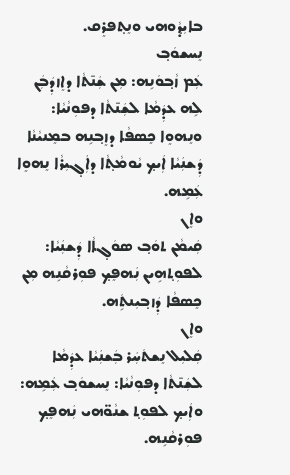ܒܐܝܼܕ݂ܵܘܗܝ ܘܢܸܬ݂ܦܪܸܩ.
ܢܸܚܫܘܿܒ݂
ܥܲܡ ܙܵܒ݂ܘܿܢܹܗ: ܡܼܢ ܫܲܢ̄ܬܵܐ ܕܐܸܙܕܲܒܲܢ ܠܹܗ ܥܕܲܡܵܐ ܠܫܲܢ̄ܬܵܐ ܕܦܘܼܢܵܝܵܐ: ܘܢܸܗܘܸܐ ܟܸܣܦܵܐ ܕܙܸܒ݂ܢܹܗ ܒܡܸܢܝܵܢܵܐ ܕܲܫܢܲܝܵܐ ܐܲܝܟ݂ ܝܵܘܡܵܬ݂ܵܐ ܕܐܲܓ݂ܝܼܪܵܐ ܢܸܗܘܸܐ ܥܲܡܹܗ.
ܘܐܸܢ
ܩܲܝܡܵܢ ܬܘܿܒ݂ ܣܘܿܓ݂ܐܵܐ ܕܲܫܢܲܝܵܐ: ܠܦܘܼܬ݂ܗܹܝܢ ܢܲܗܦܸܟ݂ ܦܘܼܪܩܵܢܹܗ ܡܼܢ ܟܸܣܦܵܐ ܕܲܙܒ݂ܝܼܢܬܹܿܗ.
ܘܐܸܢ
ܩܲܠܝܼܠ ܢܸܫܬܿܚܲܪ ܒܲܫܢܲܝܵܐ ܥܕܲܡܵܐ ܠܫܲܢ̄ܬܵܐ ܕܦܘܼܢܵܝܵܐ: ܢܸܚܫܘܿܒ݂ ܥܲܡܹܗ: ܘܐܲܝܟ݂ ܠܦܘܼܬ݂ ܫܢܵܘ̈ܗܝ ܢܲܗܦܸܟ݂ ܦܘܼܪܩܵܢܹܗ.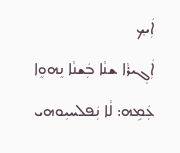ܐܲܝܟ݂
ܐܲܓ݂ܝܪܵܐ ܫܢܵܐ ܒܲܫܢܵܐ ܢܸܗܘܸܐ ܥܲܡܹܗ: ܠܵܐ ܢܲܦܠܚܝܼܘܗܝ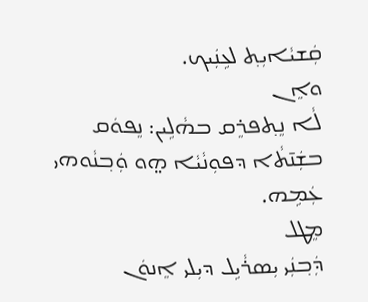ܩܲܫܝܵܐܝܼܬ݂ ܠܥܹܢܲܝܟ.
ܘܐܸܢ
ܠܵܐ ܢܸܬ݂ܦܪܸܩ ܒܗܵܠܹܝܢ: ܢܸܦܘܿܩ ܒܫܲܢ̄ܬܵܐ ܕܦܘܼܢܵܝܵܐ ܗ̤ܘ ܘܲܒ݂ܢܵܘܗܝ ܥܲܡܹܗ.
ܡܸܛܠ
ܕܲܒ݂ܢܲܝ ܝܼܣܪܵܝܹܠ ܕܝܼܠܝ ܐܸܢܘܿܢ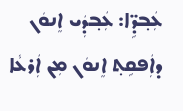ܥܲܒ݂ܕܹ̈ܐ: ܥܲܒ݂ܕܲܝ ܐܸܢܘܿܢ ܕܐܲܦܩܹܬ݂ ܐܸܢܘܿܢ ܡܼܢ ܐܲܪܥܵܐ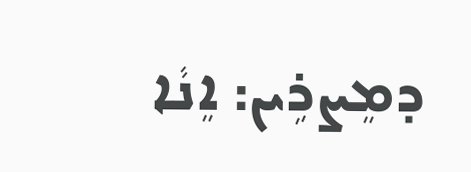ܕܡܸܨܪܹܝܢ: ܐܸܢܵܐ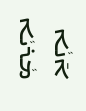ܐ̄ܢܵܐ ܡܵܪܝܵܐ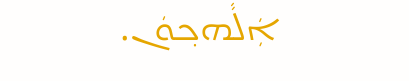ܐܲܠܵܗܟ݂ܘܿܢ.